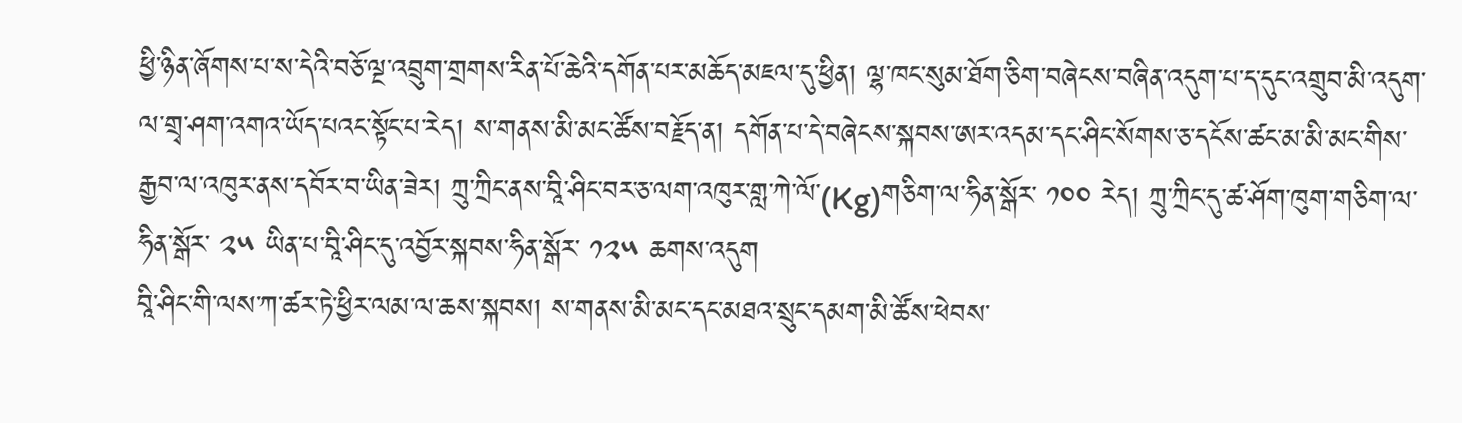ཕྱི་ཉིན་ཞོགས་པ་ས་དེའི་བཅོ་ལྔ་འབྲུག་གྲགས་རིན་པོ་ཆེའི་དགོན་པར་མཆོད་མཇལ་དུ་ཕྱིན། ལྷ་ཁང་སུམ་ཐོག་ཅིག་བཞེངས་བཞིན་འདུག་པ་ད་དུང་འགྲུབ་མི་འདུག་ལ་གྲྭ་ཤག་འགའ་ཡོད་པའང་སྟོང་པ་རེད། ས་གནས་མི་མང་ཚོས་བརྗོད་ན། དགོན་པ་དེ་བཞེངས་སྐབས་ཨར་འདམ་དང་ཤིང་སོགས་ཅ་དངོས་ཚང་མ་མི་མང་གིས་རྒྱབ་ལ་འཁུར་ནས་དབོར་བ་ཡིན་ཟེར། ཀྲུ་ཀྲིང་ནས་བཱི་ཤིང་བར་ཅ་ལག་འཁུར་གླ་ཀེ་ལོ་(Kg)གཅིག་ལ་ཧིན་སྒོར་ ༡༠༠ རེད། ཀྲུ་ཀྲིང་དུ་ཚ་ཤོག་ཁུག་གཅིག་ལ་ཧིན་སྒོར་ ༢༥ ཡིན་པ་བཱི་ཤིང་དུ་འབྱོར་སྐབས་ཧིན་སྒོར་ ༡༢༥ ཆགས་འདུག
བཱི་ཤིང་གི་ལས་ཀ་ཚར་ཏེ་ཕྱིར་ལམ་ལ་ཆས་སྐབས། ས་གནས་མི་མང་དང་མཐའ་སྲུང་དམག་མི་ཚོས་ཕེབས་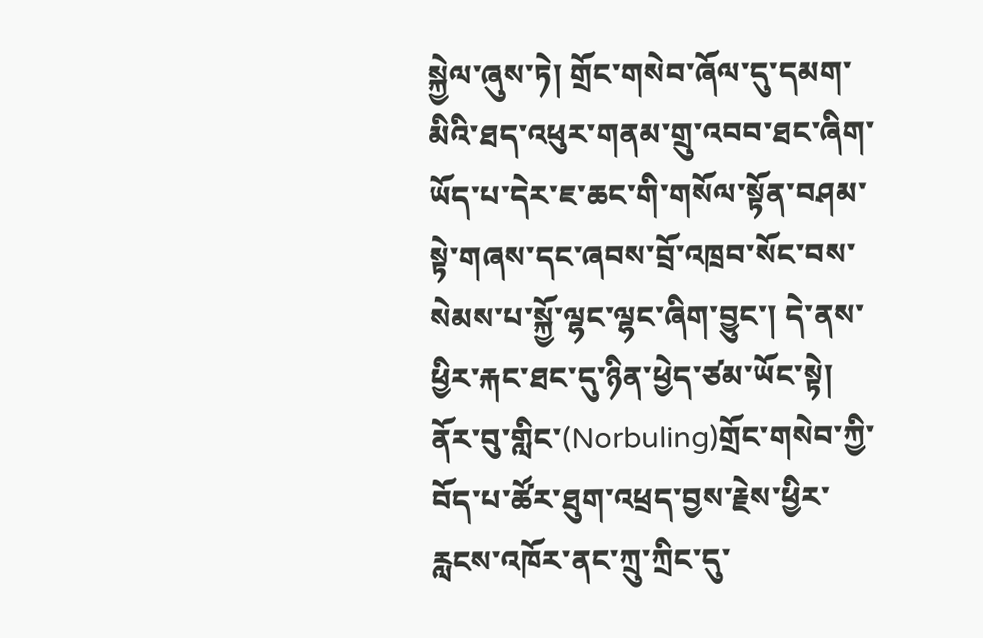སྐྱེལ་ཞུས་ཏེ། གྲོང་གསེབ་ཞོལ་དུ་དམག་མིའི་ཐད་འཕུར་གནམ་གྲུ་འབབ་ཐང་ཞིག་ཡོད་པ་དེར་ཇ་ཆང་གི་གསོལ་སྟོན་བཤམ་སྟེ་གཞས་དང་ཞབས་བྲོ་འཁྲབ་སོང་བས་སེམས་པ་སྐྱོ་ལྷང་ལྷང་ཞིག་བྱུང་། དེ་ནས་ཕྱིར་རྐང་ཐང་དུ་ཉིན་ཕྱེད་ཙམ་ཡོང་སྟེ། ནོར་བུ་གླིང་(Norbuling)གྲོང་གསེབ་ཀྱི་བོད་པ་ཚོར་ཐུག་འཕྲད་བྱས་རྗེས་ཕྱིར་རླངས་འཁོར་ནང་ཀྲུ་ཀྲིང་དུ་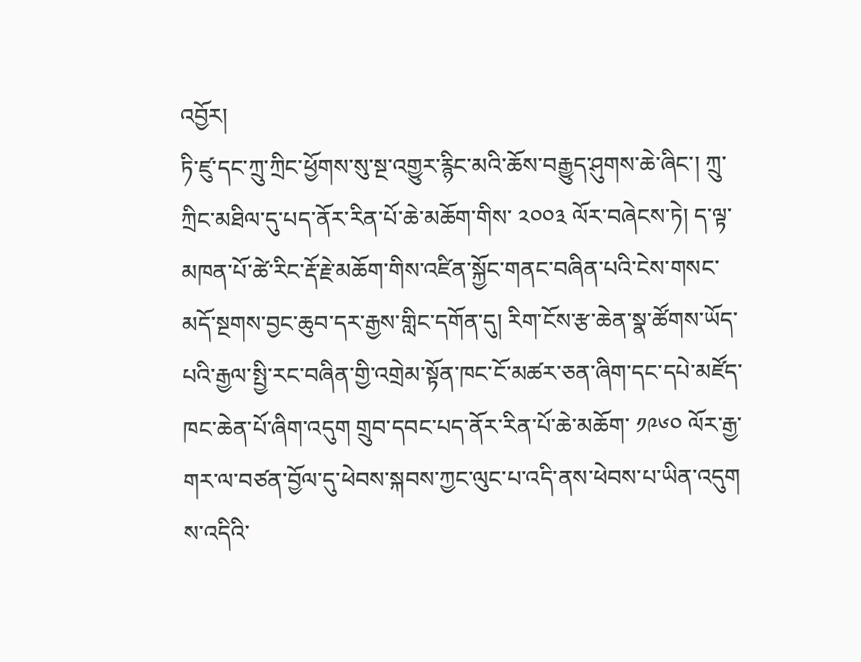འབྱོར།
ཏི་ཛུ་དང་ཀྲུ་ཀྲིང་ཕྱོགས་སུ་སྔ་འགྱུར་རྙིང་མའི་ཆོས་བརྒྱུད་ཤུགས་ཆེ་ཞིང་། ཀྲུ་ཀྲིང་མཐིལ་དུ་པད་ནོར་རིན་པོ་ཆེ་མཆོག་གིས་ ༢༠༠༣ ལོར་བཞེངས་ཏེ། ད་ལྟ་མཁན་པོ་ཚེ་རིང་རྡོ་རྗེ་མཆོག་གིས་འཛིན་སྐྱོང་གནང་བཞིན་པའི་ངེས་གསང་མདོ་སྔགས་བྱང་ཆུབ་དར་རྒྱས་གླིང་དགོན་དུ། རིག་ངོས་རྩ་ཆེན་སྣ་ཚོགས་ཡོད་པའི་རྒྱལ་སྤྱི་རང་བཞིན་གྱི་འགྲེམ་སྟོན་ཁང་ངོ་མཚར་ཅན་ཞིག་དང་དཔེ་མཛོད་ཁང་ཆེན་པོ་ཞིག་འདུག གྲུབ་དབང་པད་ནོར་རིན་པོ་ཆེ་མཆོག་ ༡༩༦༠ ལོར་རྒྱ་གར་ལ་བཙན་བྱོལ་དུ་ཕེབས་སྐབས་ཀྱང་ལུང་པ་འདི་ནས་ཕེབས་པ་ཡིན་འདུག
ས་འདིའི་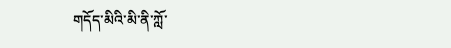གདོད་མིའི་མི་ནི་ཀློ་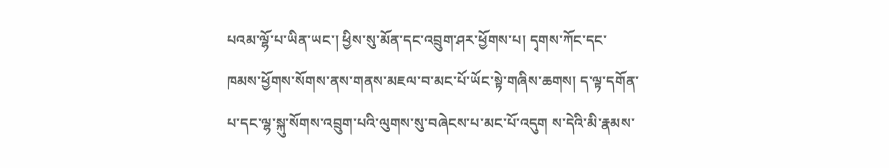པའམ་ལྷོ་པ་ཡིན་ཡང་། ཕྱིས་སུ་མོན་དང་འབྲུག་ཤར་ཕྱོགས་པ། དྭགས་ཀོང་དང་ཁམས་ཕྱོགས་སོགས་ནས་གནས་མཇལ་བ་མང་པོ་ཡོང་སྟེ་གཞིས་ཆགས། ད་ལྟ་དགོན་པ་དང་ལྷ་སྐུ་སོགས་འབྲུག་པའི་ལུགས་སུ་བཞེངས་པ་མང་པོ་འདུག ས་དེའི་མི་རྣམས་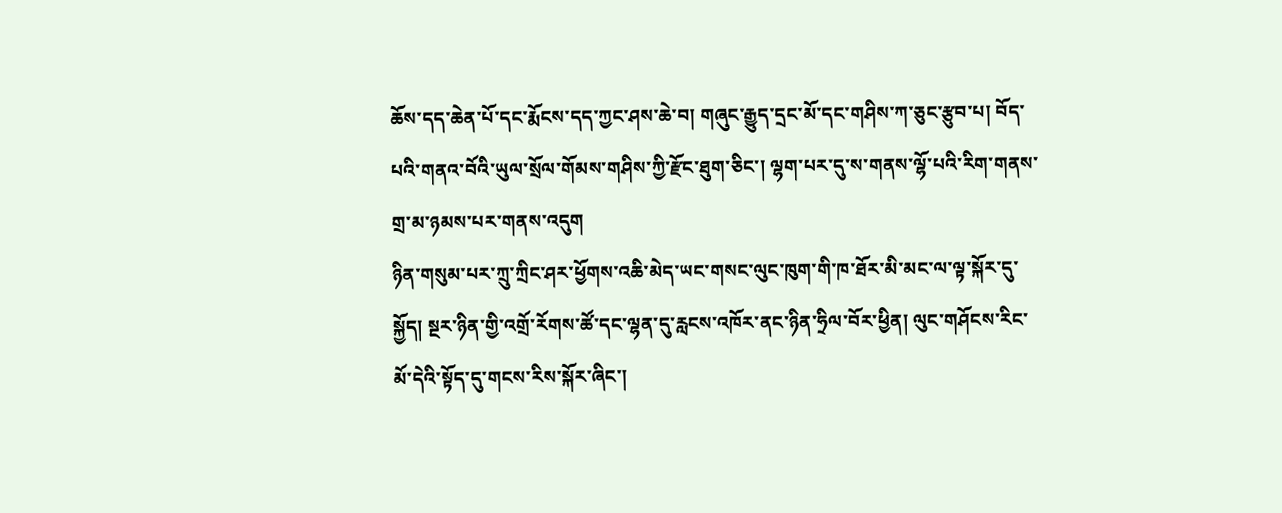ཆོས་དད་ཆེན་པོ་དང་རྨོངས་དད་ཀྱང་ཤས་ཆེ་བ། གཞུང་རྒྱུད་དྲང་མོ་དང་གཤིས་ཀ་ཅུང་རྩུབ་པ། བོད་པའི་གནའ་བོའི་ཡུལ་སྲོལ་གོམས་གཤིས་ཀྱི་རྫོང་ཐུག་ཅིང་། ལྷག་པར་དུ་ས་གནས་ལྷོ་པའི་རིག་གནས་གྲ་མ་ཉམས་པར་གནས་འདུག
ཉིན་གསུམ་པར་ཀྲུ་ཀྲིང་ཤར་ཕྱོགས་འཆི་མེད་ཡང་གསང་ལུང་ཁུག་གི་ཁ་ཐོར་མི་མང་ལ་ལྟ་སྐོར་དུ་སྐྱོད། སྔར་ཉིན་གྱི་འགྲོ་རོགས་ཚོ་དང་ལྷན་དུ་རླངས་འཁོར་ནང་ཉིན་ཧྲིལ་བོར་ཕྱིན། ལུང་གཤོངས་རིང་མོ་དེའི་སྟོད་དུ་གངས་རིས་སྐོར་ཞིང་།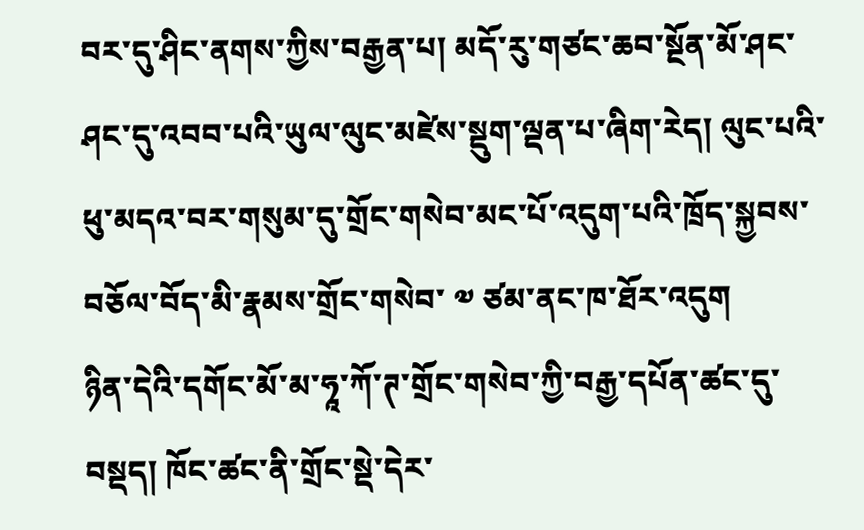བར་དུ་ཤིང་ནགས་ཀྱིས་བརྒྱན་པ། མདོ་རུ་གཙང་ཆབ་སྔོན་མོ་ཤང་ཤང་དུ་འབབ་པའི་ཡུལ་ལུང་མཛེས་སྡུག་ལྡན་པ་ཞིག་རེད། ལུང་པའི་ཕུ་མདའ་བར་གསུམ་དུ་གྲོང་གསེབ་མང་པོ་འདུག་པའི་ཁྲོད་སྐྱབས་བཅོལ་བོད་མི་རྣམས་གྲོང་གསེབ་ ༧ ཙམ་ནང་ཁ་ཐོར་འདུག
ཉིན་དེའི་དགོང་མོ་མ་ཧཱ་ཀོ་ཊ་གྲོང་གསེབ་ཀྱི་བརྒྱ་དཔོན་ཚང་དུ་བསྡད། ཁོང་ཚང་ནི་གྲོང་སྡེ་དེར་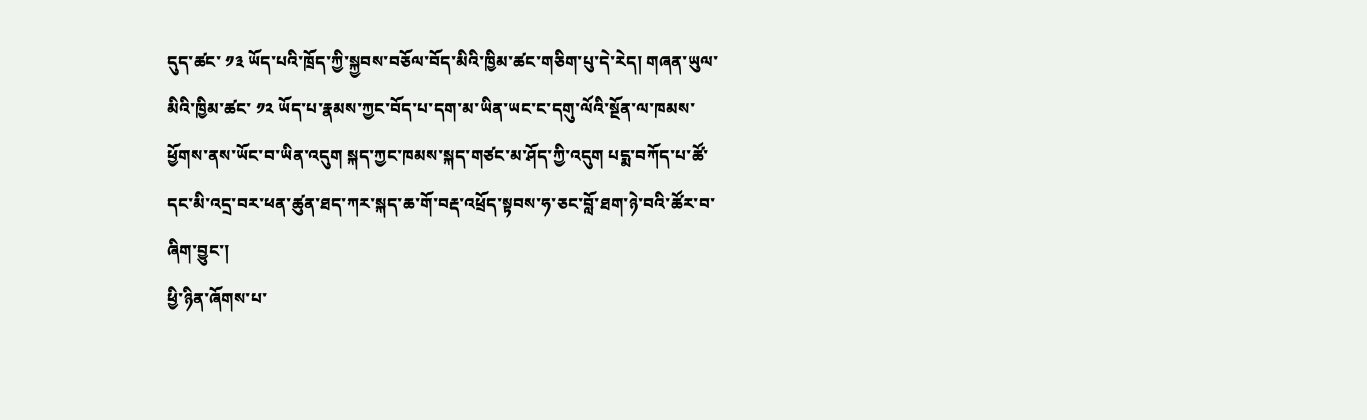དུད་ཚང་ ༡༣ ཡོད་པའི་ཁྲོད་ཀྱི་སྐྱབས་བཅོལ་བོད་མིའི་ཁྱིམ་ཚང་གཅིག་པུ་དེ་རེད། གཞན་ཡུལ་མིའི་ཁྱིམ་ཚང་ ༡༢ ཡོད་པ་རྣམས་ཀྱང་བོད་པ་དག་མ་ཡིན་ཡང་ང་དགུ་ལོའི་སྔོན་ལ་ཁམས་ཕྱོགས་ནས་ཡོང་བ་ཡིན་འདུག སྐད་ཀྱང་ཁམས་སྐད་གཙང་མ་ཤོད་ཀྱི་འདུག པདྨ་བཀོད་པ་ཚོ་དང་མི་འདྲ་བར་ཕན་ཚུན་ཐད་ཀར་སྐད་ཆ་གོ་བརྡ་འཕྲོད་སྟབས་ཧ་ཅང་བློ་ཐག་ཉེ་བའི་ཚོར་བ་ཞིག་བྱུང་།
ཕྱི་ཉིན་ཞོགས་པ་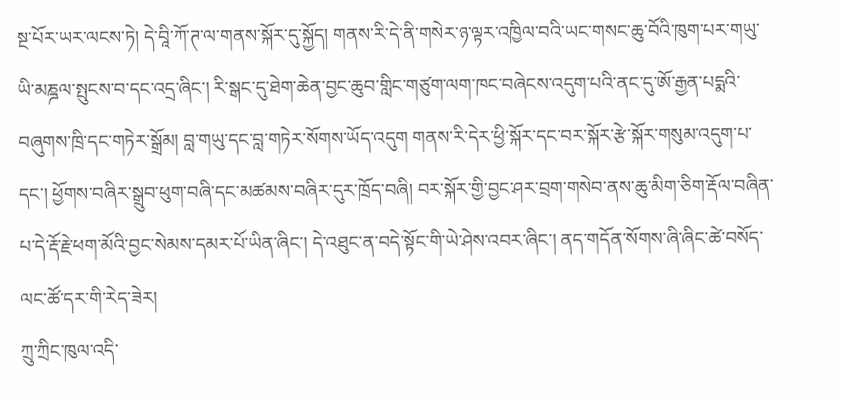སྔ་པོར་ཡར་ལངས་ཏེ། དེ་བཱི་ཀོ་ཊ་ལ་གནས་སྐོར་དུ་སྐྱོད། གནས་རི་དེ་ནི་གསེར་ཉ་ལྟར་འཁྱིལ་བའི་ཡང་གསང་ཆུ་བོའི་ཁུག་པར་གཡུ་ཡི་མཎྜལ་སྤུངས་བ་དང་འདྲ་ཞིང་། རི་སྒང་དུ་ཐེག་ཆེན་བྱང་ཆུབ་གླིང་གཙུག་ལག་ཁང་བཞེངས་འདུག་པའི་ནང་དུ་ཨོ་རྒྱན་པདྨའི་བཞུགས་ཁྲི་དང་གཏེར་སྒྲོམ། བླ་གཡུ་དང་བླ་གཏེར་སོགས་ཡོད་འདུག གནས་རི་དེར་ཕྱི་སྐོར་དང་བར་སྐོར་རྩེ་སྐོར་གསུམ་འདུག་པ་དང་། ཕྱོགས་བཞིར་སྒྲུབ་ཕུག་བཞི་དང་མཚམས་བཞིར་དུར་ཁྲོད་བཞི། བར་སྐོར་གྱི་བྱང་ཤར་བྲག་གསེབ་ནས་ཆུ་མིག་ཅིག་རྡོལ་བཞིན་པ་དེ་རྡོ་རྗེ་ཕག་མོའི་བྱང་སེམས་དམར་པོ་ཡིན་ཞིང་། དེ་འཐུང་ན་བདེ་སྟོང་གི་ཡེ་ཤེས་འབར་ཞིང་། ནད་གདོན་སོགས་ཞི་ཞིང་ཚེ་བསོད་ལང་ཚོ་དར་གི་རེད་ཟེར།
ཀྲུ་ཀྲིང་ཁུལ་འདི་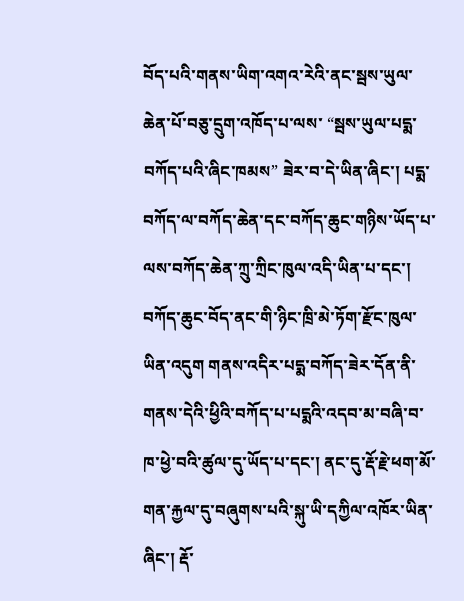བོད་པའི་གནས་ཡིག་འགའ་རེའི་ནང་སྦས་ཡུལ་ཆེན་པོ་བཅུ་དྲུག་འཁོད་པ་ལས་ “སྦས་ཡུལ་པདྨ་བཀོད་པའི་ཞིང་ཁམས” ཟེར་བ་དེ་ཡིན་ཞིང་། པདྨ་བཀོད་ལ་བཀོད་ཆེན་དང་བཀོད་ཆུང་གཉིས་ཡོད་པ་ལས་བཀོད་ཆེན་ཀྲུ་ཀྲིང་ཁུལ་འདི་ཡིན་པ་དང་། བཀོད་ཆུང་བོད་ནང་གི་ཉིང་ཁྲི་མེ་ཏོག་རྫོང་ཁུལ་ཡིན་འདུག གནས་འདིར་པདྨ་བཀོད་ཟེར་དོན་ནི་གནས་དེའི་ཕྱིའི་བཀོད་པ་པདྨའི་འདབ་མ་བཞི་བ་ཁ་ཕྱེ་བའི་ཚུལ་དུ་ཡོད་པ་དང་། ནང་དུ་རྡོ་རྗེ་ཕག་མོ་གན་རྐྱལ་དུ་བཞུགས་པའི་སྐུ་ཡི་དཀྱིལ་འཁོར་ཡིན་ཞིང་། རྡོ་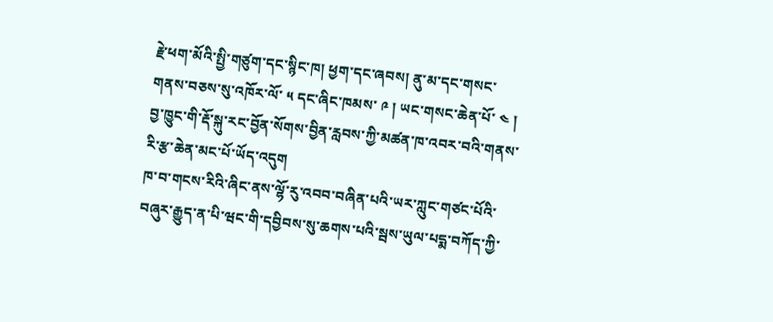རྗེ་ཕག་མོའི་སྤྱི་གཙུག་དང་སྙིང་ཁ། ཕྱག་དང་ཞབས། ནུ་མ་དང་གསང་གནས་བཅས་སུ་འཁོར་ལོ་ ༥ དང་ཞིང་ཁམས་ ༩ ། ཡང་གསང་ཆེན་པོ་ ༤ ། བྱ་ཁྱུང་གི་རྡོ་སྐུ་རང་བྱོན་སོགས་བྱིན་རླབས་ཀྱི་མཚན་ཁ་འབར་བའི་གནས་རི་རྩ་ཆེན་མང་པོ་ཡོད་འདུག
ཁ་བ་གངས་རིའི་ཞིང་ནས་ལྷོ་རུ་འབབ་བཞིན་པའི་ཡར་ཀླུང་གཙང་པོའི་བཞུར་རྒྱུད་ན་པི་ཝང་གི་དབྱིབས་སུ་ཆགས་པའི་སྦས་ཡུལ་པདྨ་བཀོད་ཀྱི་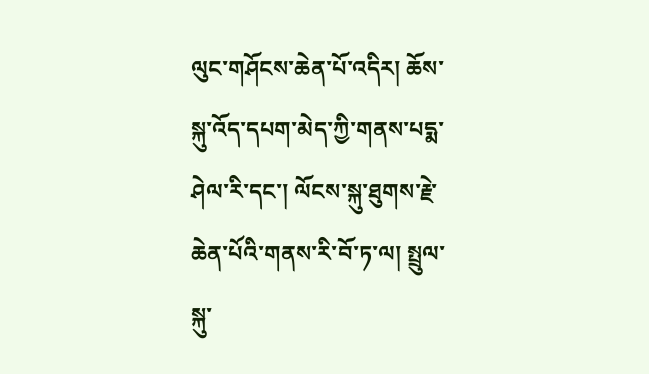ལུང་གཤོངས་ཆེན་པོ་འདིར། ཆོས་སྐུ་འོད་དཔག་མེད་ཀྱི་གནས་པདྨ་ཤེལ་རི་དང་། ལོངས་སྐུ་ཐུགས་རྗེ་ཆེན་པོའི་གནས་རི་བོ་ཏ་ལ། སྤྲུལ་སྐུ་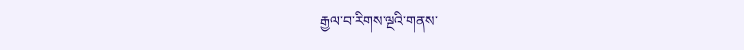རྒྱལ་བ་རིགས་ལྔའི་གནས་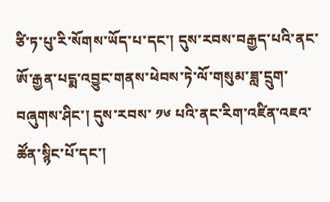ཙི་ཏ་པུ་རི་སོགས་ཡོད་པ་དང་། དུས་རབས་བརྒྱད་པའི་ནང་ཨོ་རྒྱན་པདྨ་འབྱུང་གནས་ཕེབས་ཏེ་ལོ་གསུམ་ཟླ་དྲུག་བཞུགས་ཤིང་། དུས་རབས་ ༡༦ པའི་ནང་རིག་འཛིན་འཇའ་ཚོན་སྙིང་པོ་དང་།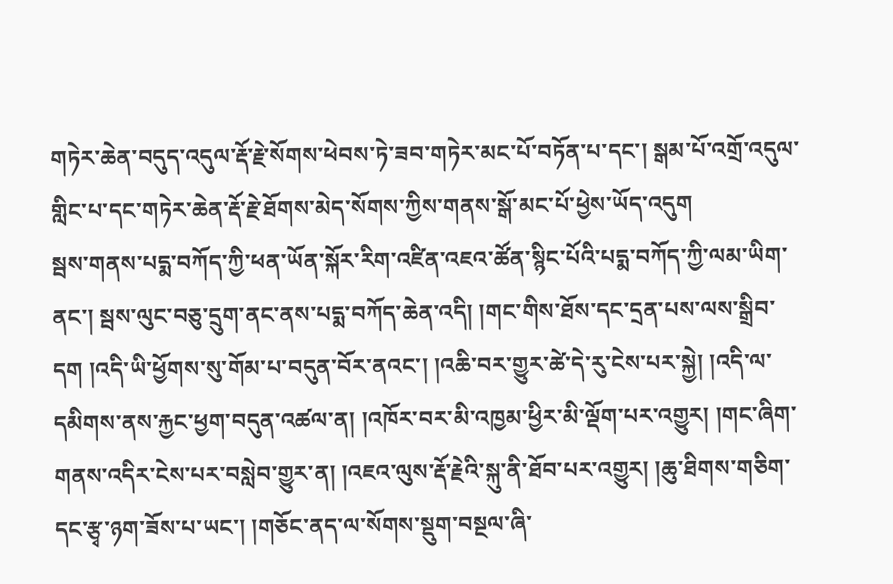གཏེར་ཆེན་བདུད་འདུལ་རྡོ་རྗེ་སོགས་ཕེབས་ཏེ་ཟབ་གཏེར་མང་པོ་བཏོན་པ་དང་། སྒམ་པོ་འགྲོ་འདུལ་གླིང་པ་དང་གཏེར་ཆེན་རྡོ་རྗེ་ཐོགས་མེད་སོགས་ཀྱིས་གནས་སྒོ་མང་པོ་ཕྱེས་ཡོད་འདུག
སྦས་གནས་པདྨ་བཀོད་ཀྱི་ཕན་ཡོན་སྐོར་རིག་འཛིན་འཇའ་ཚོན་སྙིང་པོའི་པདྨ་བཀོད་ཀྱི་ལམ་ཡིག་ནང་། སྦས་ལུང་བཅུ་དྲུག་ནང་ནས་པདྨ་བཀོད་ཆེན་འདི། །གང་གིས་ཐོས་དང་དྲན་པས་ལས་སྒྲིབ་དག །འདི་ཡི་ཕྱོགས་སུ་གོམ་པ་བདུན་བོར་ནའང་། །འཆི་བར་གྱུར་ཚེ་དེ་རུ་ངེས་པར་སྐྱེ། །འདི་ལ་དམིགས་ནས་རྐྱང་ཕྱག་བདུན་འཚལ་ན། །འཁོར་བར་མི་འཁྱམ་ཕྱིར་མི་ལྡོག་པར་འགྱུར། །གང་ཞིག་གནས་འདིར་ངེས་པར་བསླེབ་གྱུར་ན། །འཇའ་ལུས་རྡོ་རྗེའི་སྐུ་ནི་ཐོབ་པར་འགྱུར། །ཆུ་ཐིགས་གཅིག་དང་རྩྭ་ཉག་ཟོས་པ་ཡང་། །གཅོང་ནད་ལ་སོགས་སྡུག་བསྔལ་ཞི་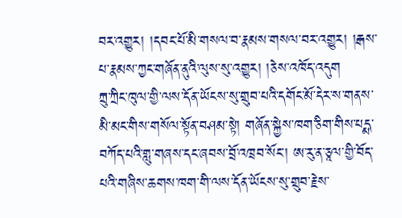བར་འགྱུར། །དབང་པོ་མི་གསལ་བ་རྣམས་གསལ་བར་འགྱུར། །རྒས་པ་རྣམས་ཀྱང་གཞོན་ནུའི་ལུས་སུ་འགྱུར། །ཅེས་འཁོད་འདུག
ཀྲུ་ཀྲིང་ཁུལ་གྱི་ལས་དོན་ཡོངས་སུ་གྲུབ་པའི་དགོང་མོ་དེར་ས་གནས་མི་མང་གིས་གསོལ་སྟོན་བཤམ་སྟེ། གཞོན་སྐྱེས་ཁག་ཅིག་གིས་པདྨ་བཀོད་པའི་གླུ་གཞས་དང་ཞབས་བྲོ་འཁྲབ་སོང་། ཨ་རུ་ན་ཅཱལ་གྱི་བོད་པའི་གཞིས་ཆགས་ཁག་གི་ལས་དོན་ཡོངས་སུ་གྲུབ་རྗེས་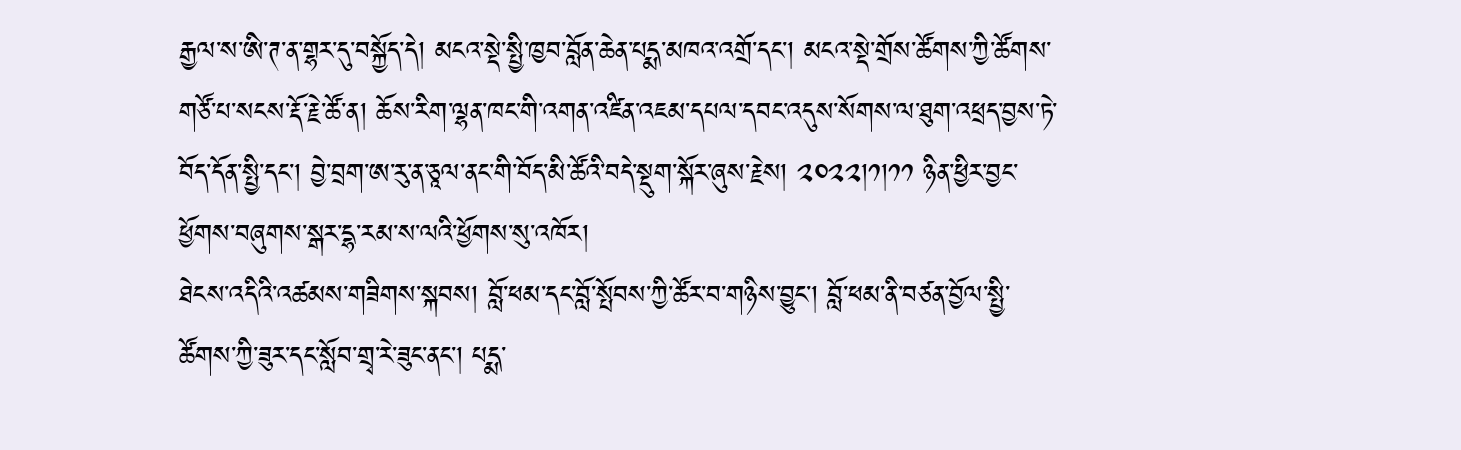རྒྱལ་ས་ཨི་ཊ་ན་གྷར་དུ་བསྐྱོད་དེ། མངའ་སྡེ་སྤྱི་ཁྱབ་བློན་ཆེན་པདྨ་མཁའ་འགྲོ་དང་། མངའ་སྡེ་གྲོས་ཚོགས་ཀྱི་ཚོགས་གཙོ་པ་སངས་རྡོ་རྗེ་ཚོ་ན། ཆོས་རིག་ལྷན་ཁང་གི་འགན་འཛིན་འཇམ་དཔལ་དབང་འདུས་སོགས་ལ་ཐུག་འཕྲད་བྱས་ཏེ་བོད་དོན་སྤྱི་དང་། བྱེ་བྲག་ཨ་རུ་ན་ཅཱལ་ནང་གི་བོད་མི་ཚོའི་བདེ་སྡུག་སྐོར་ཞུས་རྗེས། ༢༠༢༢།༡།༡༡ ཉིན་ཕྱིར་བྱང་ཕྱོགས་བཞུགས་སྒར་དྷ་རམ་ས་ལའི་ཕྱོགས་སུ་འཁོར།
ཐེངས་འདིའི་འཚམས་གཟིགས་སྐབས། བློ་ཕམ་དང་བློ་སྤོབས་ཀྱི་ཚོར་བ་གཉིས་བྱུང་། བློ་ཕམ་ནི་བཙན་བྱོལ་སྤྱི་ཚོགས་ཀྱི་ཟུར་དང་སློབ་གྲྭ་རེ་ཟུང་ནང་། པདྨ་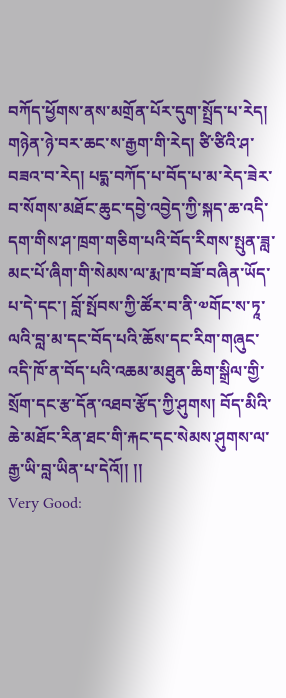བཀོད་ཕྱོགས་ནས་མགྲོན་པོར་དུག་སྤྲོད་པ་རེད། གཉེན་ཉེ་བར་ཆང་ས་རྒྱག་གི་རེད། ཙི་ཙིའི་ཤ་བཟའ་བ་རེད། པདྨ་བཀོད་པ་བོད་པ་མ་རེད་ཟེར་བ་སོགས་མཐོང་ཆུང་དབྱེ་འབྱེད་ཀྱི་སྐད་ཆ་འདི་དག་གིས་ཤ་ཁྲག་གཅིག་པའི་བོད་རིགས་སྤུན་ཟླ་མང་པོ་ཞིག་གི་སེམས་ལ་རྨ་ཁ་བཟོ་བཞིན་ཡོད་པ་དེ་དང་། བློ་སྤོབས་ཀྱི་ཚོར་བ་ནི་༧གོང་ས་ཏཱ་ལའི་བླ་མ་དང་བོད་པའི་ཆོས་དང་རིག་གཞུང་འདི་ཁོ་ན་བོད་པའི་འཆམ་མཐུན་ཆིག་སྒྲིལ་གྱི་སྲོག་དང་རྩ་དོན་འཐབ་རྩོད་ཀྱི་ཤུགས། བོད་མིའི་ཆེ་མཐོང་རིན་ཐང་གི་རྐང་དང་སེམས་ཤུགས་ལ་རྒྱ་ཡི་བླ་ཡིན་པ་དེའོ།། །།
Very Good: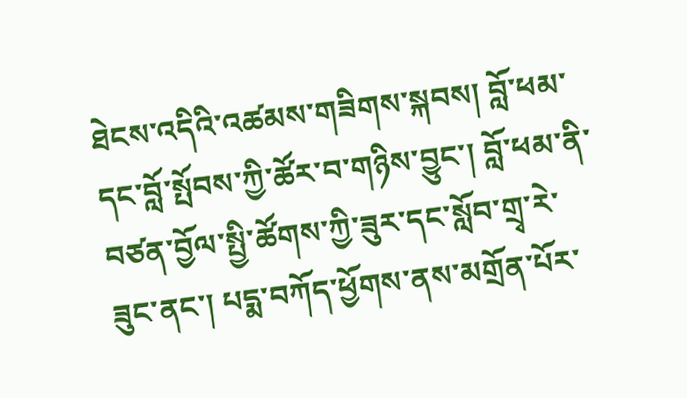ཐེངས་འདིའི་འཚམས་གཟིགས་སྐབས། བློ་ཕམ་དང་བློ་སྤོབས་ཀྱི་ཚོར་བ་གཉིས་བྱུང་། བློ་ཕམ་ནི་བཙན་བྱོལ་སྤྱི་ཚོགས་ཀྱི་ཟུར་དང་སློབ་གྲྭ་རེ་ཟུང་ནང་། པདྨ་བཀོད་ཕྱོགས་ནས་མགྲོན་པོར་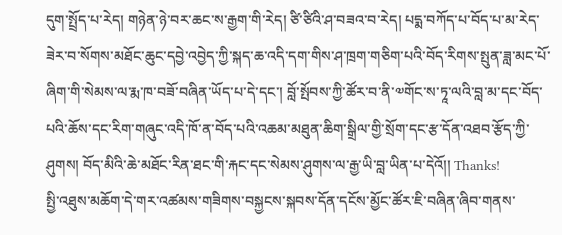དུག་སྤྲོད་པ་རེད། གཉེན་ཉེ་བར་ཆང་ས་རྒྱག་གི་རེད། ཙི་ཙིའི་ཤ་བཟའ་བ་རེད། པདྨ་བཀོད་པ་བོད་པ་མ་རེད་ཟེར་བ་སོགས་མཐོང་ཆུང་དབྱེ་འབྱེད་ཀྱི་སྐད་ཆ་འདི་དག་གིས་ཤ་ཁྲག་གཅིག་པའི་བོད་རིགས་སྤུན་ཟླ་མང་པོ་ཞིག་གི་སེམས་ལ་རྨ་ཁ་བཟོ་བཞིན་ཡོད་པ་དེ་དང་། བློ་སྤོབས་ཀྱི་ཚོར་བ་ནི་༧གོང་ས་ཏཱ་ལའི་བླ་མ་དང་བོད་པའི་ཆོས་དང་རིག་གཞུང་འདི་ཁོ་ན་བོད་པའི་འཆམ་མཐུན་ཆིག་སྒྲིལ་གྱི་སྲོག་དང་རྩ་དོན་འཐབ་རྩོད་ཀྱི་ཤུགས། བོད་མིའི་ཆེ་མཐོང་རིན་ཐང་གི་རྐང་དང་སེམས་ཤུགས་ལ་རྒྱ་ཡི་བླ་ཡིན་པ་དེའོ།། Thanks!
སྤྱི་འཐུས་མཆོག་དེ་གར་འཚམས་གཟིགས་བསྐྱངས་སྐབས་དོན་དངོས་མྱོང་ཚོར་ཇི་བཞིན་ཞིབ་གནས་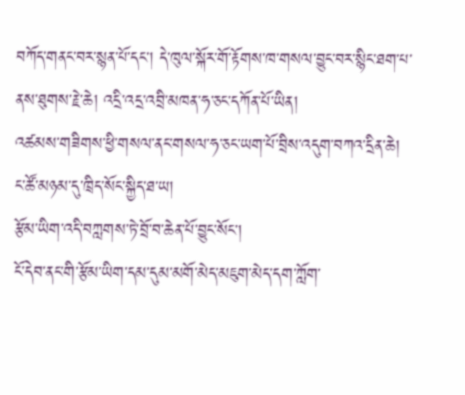བཀོད་གནང་བར་སྙན་པོ་དང་། དེ་ཁུལ་སྐོར་གོ་རྟོགས་ཁ་གསལ་བྱུང་བར་སྙིང་ཐག་པ་ནས་ཐུགས་རྗེ་ཆེ། འདྲི་འདྲ་འབྲི་མཁན་ཧ་ཅང་དཀོན་པོ་ཡིན།
འཚམས་གཟིགས་ཕྱི་གསལ་ནང་གསལ་ཧ་ཅང་ཡག་པོ་བྲིས་འདུག་བཀའ་དྲིན་ཆེ།
ང་ཚོ་མཉམ་དུ་ཁྲིད་སོང་སྐྱིད་ཐ་ཡ།
རྩོམ་ཡིག་འདི་བཀླགས་ཏེ་བྲོ་བ་ཆེན་པོ་བྱུང་སོང་།
ངོ་དེབ་ནང་གི་རྩོམ་ཡིག་དམ་དུམ་མགོ་མེད་མཇུག་མེད་དག་ཀློག་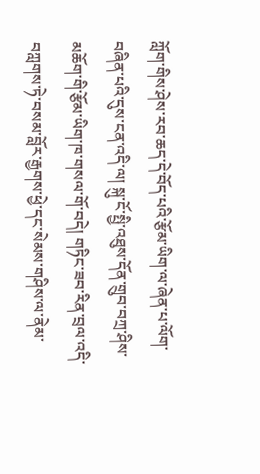ཀློག་གིས་ཤེས་རབ་ཆད་དེ་བོད་པའི་རྩོམ་ཡིག་ལ་ཞེན་པ་ལོག་བཞིན་པའི་དུས་ངན་འདི་ལ། སྐུ་ངོ་སྤྱི་འཐུས་དོན་གྲུབ་བཀྲ་ཤིས་མཆོག་གི་རྩོམ་ཡིག་ཁ་གསལ་གོ་བདེ། གཏིང་ཟབ་རིན་བྲལ་འདི་བཀླགས་ཏེ་བསམ་བློར་རྒྱགས་ཕྱེ་དང་སེམས་གཤིས་ལ་ནེམ་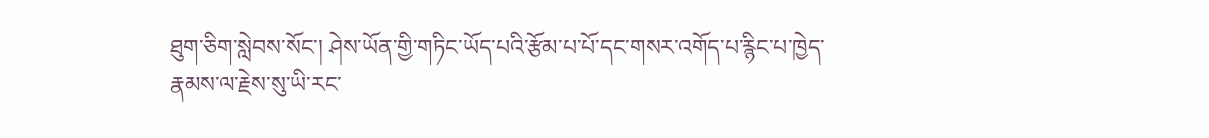ཐུག་ཅིག་སླེབས་སོང་། ཤེས་ཡོན་གྱི་གཏིང་ཡོད་པའི་རྩོམ་པ་པོ་དང་གསར་འགོད་པ་རྙིང་པ་ཁྱེད་རྣམས་ལ་རྗེས་སུ་ཡི་རང་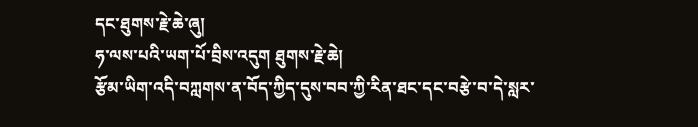དང་ཐུགས་རྗེ་ཆེ་ཞུ།
ཧ་ལས་པའི་ཡག་པོ་བྲིས་འདུག ཐུགས་རྗེ་ཆེ།
རྩོམ་ཡིག་འདི་བཀླགས་ན་བོད་ཀྱིད་དུས་བབ་ཀྱི་རིན་ཐང་དང་བརྩེ་བ་དེ་སླར་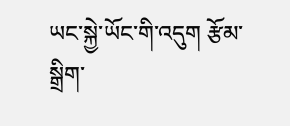ཡང་སྐྱེ་ཡོང་གི་འདུག རྩོམ་སྒྲིག་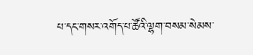པ་དང་གསར་འགོད་པ་ཚོའི་ལྷག་བསམ་སེམས་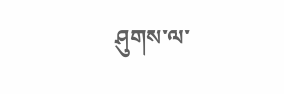ཤུགས་ལ་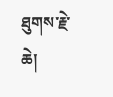ཐུགས་རྗེ་ཆེ།